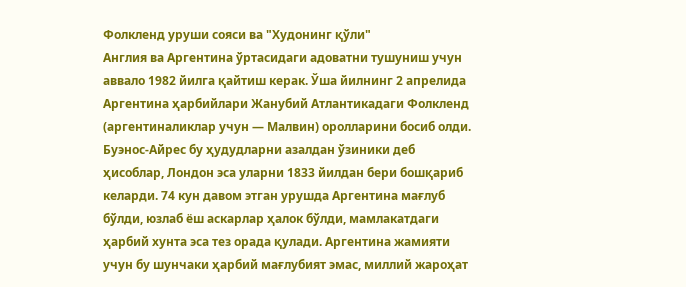Фолкленд уруши сояси ва "Худонинг қўли"
Англия ва Аргентина ўртасидаги адоватни тушуниш учун аввало 1982 йилга қайтиш керак. Ўша йилнинг 2 апрелида Аргентина ҳарбийлари Жанубий Атлантикадаги Фолкленд (аргентиналиклар учун — Малвин) оролларини босиб олди. Буэнос-Айрес бу ҳудудларни азалдан ўзиники деб ҳисоблар, Лондон эса уларни 1833 йилдан бери бошқариб келарди. 74 кун давом этган урушда Аргентина мағлуб бўлди, юзлаб ёш аскарлар ҳалок бўлди, мамлакатдаги ҳарбий хунта эса тез орада қулади. Аргентина жамияти учун бу шунчаки ҳарбий мағлубият эмас, миллий жароҳат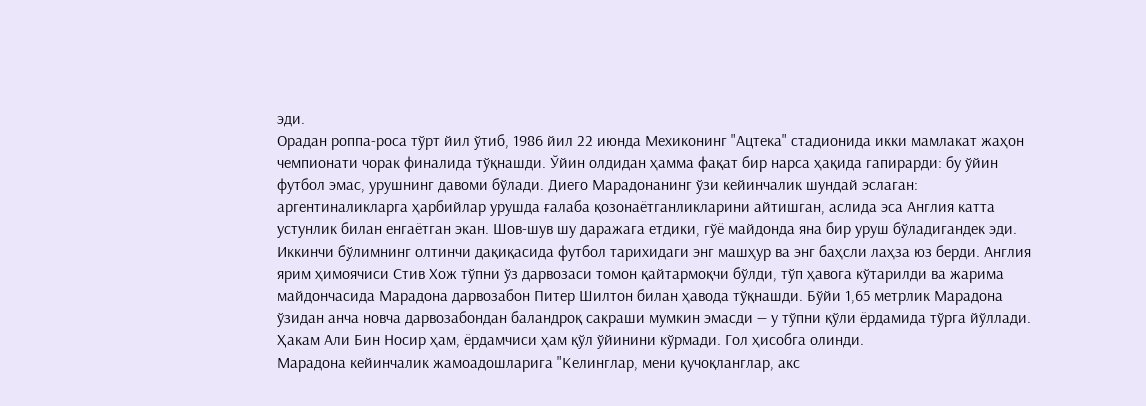эди.
Орадан роппа-роса тўрт йил ўтиб, 1986 йил 22 июнда Мехиконинг "Ацтека" стадионида икки мамлакат жаҳон чемпионати чорак финалида тўқнашди. Ўйин олдидан ҳамма фақат бир нарса ҳақида гапирарди: бу ўйин футбол эмас, урушнинг давоми бўлади. Диего Марадонанинг ўзи кейинчалик шундай эслаган: аргентиналикларга ҳарбийлар урушда ғалаба қозонаётганликларини айтишган, аслида эса Англия катта устунлик билан енгаётган экан. Шов-шув шу даражага етдики, гўё майдонда яна бир уруш бўладигандек эди.
Иккинчи бўлимнинг олтинчи дақиқасида футбол тарихидаги энг машҳур ва энг баҳсли лаҳза юз берди. Англия ярим ҳимоячиси Стив Хож тўпни ўз дарвозаси томон қайтармоқчи бўлди, тўп ҳавога кўтарилди ва жарима майдончасида Марадона дарвозабон Питер Шилтон билан ҳавода тўқнашди. Бўйи 1,65 метрлик Марадона ўзидан анча новча дарвозабондан баландроқ сакраши мумкин эмасди — у тўпни қўли ёрдамида тўрга йўллади. Ҳакам Али Бин Носир ҳам, ёрдамчиси ҳам қўл ўйинини кўрмади. Гол ҳисобга олинди.
Марадона кейинчалик жамоадошларига "Келинглар, мени қучоқланглар, акс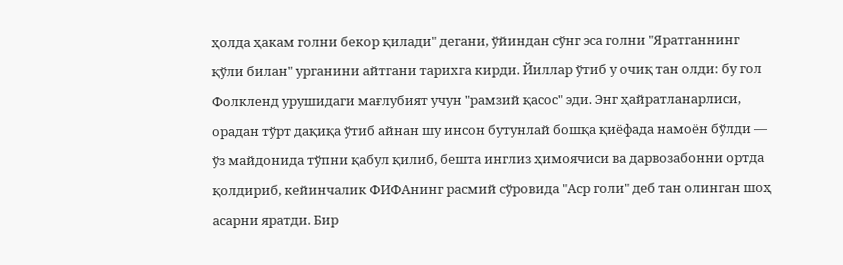ҳолда ҳакам голни бекор қилади" дегани, ўйиндан сўнг эса голни "Яратганнинг қўли билан" урганини айтгани тарихга кирди. Йиллар ўтиб у очиқ тан олди: бу гол Фолкленд урушидаги мағлубият учун "рамзий қасос" эди. Энг ҳайратланарлиси, орадан тўрт дақиқа ўтиб айнан шу инсон бутунлай бошқа қиёфада намоён бўлди — ўз майдонида тўпни қабул қилиб, бешта инглиз ҳимоячиси ва дарвозабонни ортда қолдириб, кейинчалик ФИФАнинг расмий сўровида "Аср голи" деб тан олинган шоҳ асарни яратди. Бир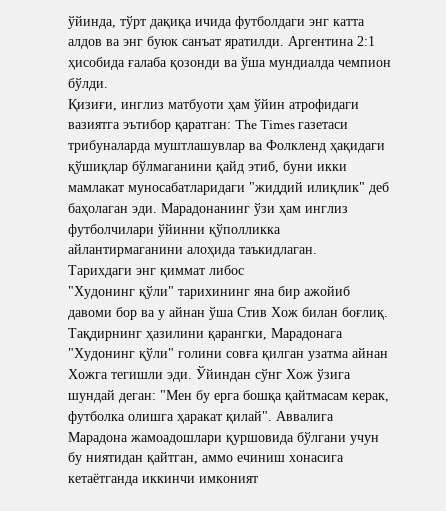ўйинда, тўрт дақиқа ичида футболдаги энг катта алдов ва энг буюк санъат яратилди. Аргентина 2:1 ҳисобида ғалаба қозонди ва ўша мундиалда чемпион бўлди.
Қизиғи, инглиз матбуоти ҳам ўйин атрофидаги вазиятга эътибор қаратган: The Times газетаси трибуналарда муштлашувлар ва Фолкленд ҳақидаги қўшиқлар бўлмаганини қайд этиб, буни икки мамлакат муносабатларидаги "жиддий илиқлик" деб баҳолаган эди. Марадонанинг ўзи ҳам инглиз футболчилари ўйинни қўполликка айлантирмаганини алоҳида таъкидлаган.
Тарихдаги энг қиммат либос
"Худонинг қўли" тарихининг яна бир ажойиб давоми бор ва у айнан ўша Стив Хож билан боғлиқ. Тақдирнинг ҳазилини қарангки, Марадонага "Худонинг қўли" голини совға қилган узатма айнан Хожга тегишли эди. Ўйиндан сўнг Хож ўзига шундай деган: "Мен бу ерга бошқа қайтмасам керак, футболка олишга ҳаракат қилай". Аввалига Марадона жамоадошлари қуршовида бўлгани учун бу ниятидан қайтган, аммо ечиниш хонасига кетаётганда иккинчи имконият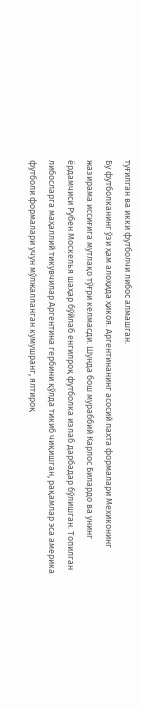туғилган ва икки футболчи либос алмашган.
Бу футболканинг ўзи ҳам алоҳида ҳикоя. Аргентинанинг асосий пахта формалари Мехиконинг жазирама иссиғига мутлақо тўғри келмасди. Шунда бош мураббий Карлос Билардо ва унинг ёрдамчиси Рубен Москелья шаҳар бўйлаб енгилроқ футболка излаб дарбадар бўлишган. Топилган либосларга маҳаллий тикувчилар Аргентина гербини қўлда тикиб чиқишган, рақамлар эса америка футболи формалари учун мўлжалланган кумушранг, ялтироқ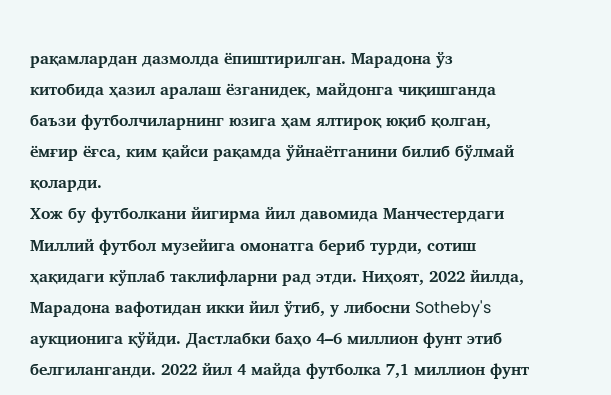рақамлардан дазмолда ёпиштирилган. Марадона ўз китобида ҳазил аралаш ёзганидек, майдонга чиқишганда баъзи футболчиларнинг юзига ҳам ялтироқ юқиб қолган, ёмғир ёғса, ким қайси рақамда ўйнаётганини билиб бўлмай қоларди.
Хож бу футболкани йигирма йил давомида Манчестердаги Миллий футбол музейига омонатга бериб турди, сотиш ҳақидаги кўплаб таклифларни рад этди. Ниҳоят, 2022 йилда, Марадона вафотидан икки йил ўтиб, у либосни Sotheby's аукционига қўйди. Дастлабки баҳо 4–6 миллион фунт этиб белгиланганди. 2022 йил 4 майда футболка 7,1 миллион фунт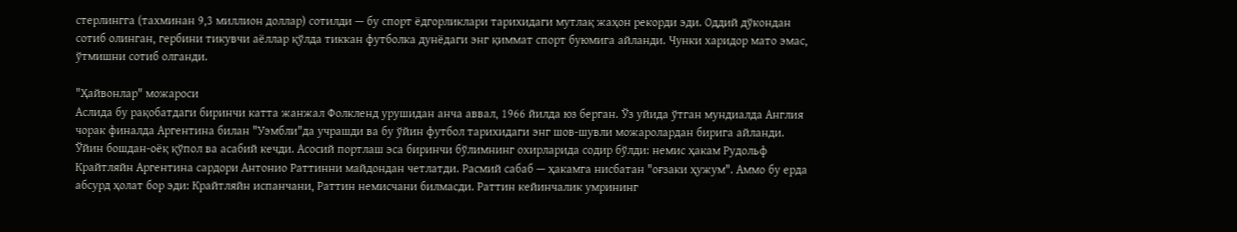стерлингга (тахминан 9,3 миллион доллар) сотилди — бу спорт ёдгорликлари тарихидаги мутлақ жаҳон рекорди эди. Оддий дўкондан сотиб олинган, гербини тикувчи аёллар қўлда тиккан футболка дунёдаги энг қиммат спорт буюмига айланди. Чунки харидор мато эмас, ўтмишни сотиб олганди.

"Ҳайвонлар" можароси
Аслида бу рақобатдаги биринчи катта жанжал Фолкленд урушидан анча аввал, 1966 йилда юз берган. Ўз уйида ўтган мундиалда Англия чорак финалда Аргентина билан "Уэмбли"да учрашди ва бу ўйин футбол тарихидаги энг шов-шувли можаролардан бирига айланди.
Ўйин бошдан-оёқ қўпол ва асабий кечди. Асосий портлаш эса биринчи бўлимнинг охирларида содир бўлди: немис ҳакам Рудольф Крайтляйн Аргентина сардори Антонио Раттинни майдондан четлатди. Расмий сабаб — ҳакамга нисбатан "оғзаки ҳужум". Аммо бу ерда абсурд ҳолат бор эди: Крайтляйн испанчани, Раттин немисчани билмасди. Раттин кейинчалик умрининг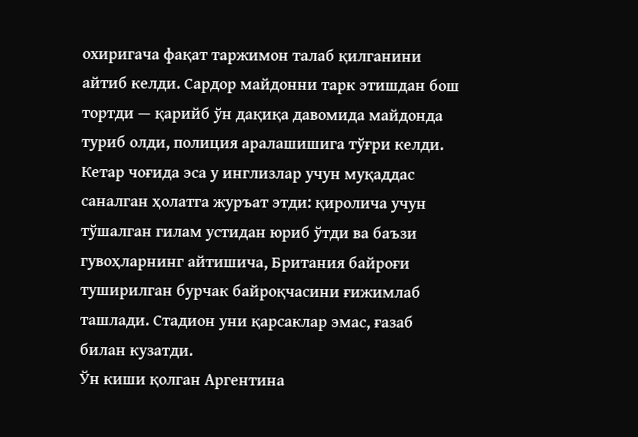охиригача фақат таржимон талаб қилганини айтиб келди. Сардор майдонни тарк этишдан бош тортди — қарийб ўн дақиқа давомида майдонда туриб олди, полиция аралашишига тўғри келди. Кетар чоғида эса у инглизлар учун муқаддас саналган ҳолатга журъат этди: қиролича учун тўшалган гилам устидан юриб ўтди ва баъзи гувоҳларнинг айтишича, Британия байроғи туширилган бурчак байроқчасини ғижимлаб ташлади. Стадион уни қарсаклар эмас, ғазаб билан кузатди.
Ўн киши қолган Аргентина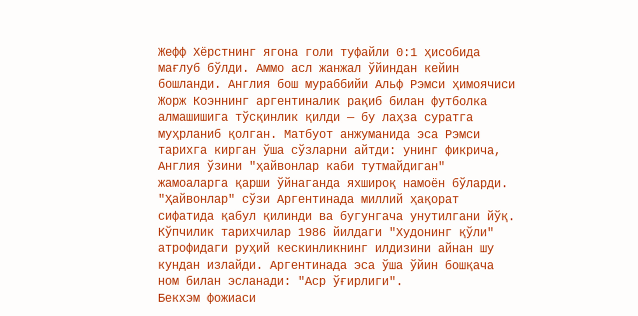Жефф Хёрстнинг ягона голи туфайли 0:1 ҳисобида мағлуб бўлди. Аммо асл жанжал ўйиндан кейин бошланди. Англия бош мураббийи Альф Рэмси ҳимоячиси Жорж Коэннинг аргентиналик рақиб билан футболка алмашишига тўсқинлик қилди — бу лаҳза суратга муҳрланиб қолган. Матбуот анжуманида эса Рэмси тарихга кирган ўша сўзларни айтди: унинг фикрича, Англия ўзини "ҳайвонлар каби тутмайдиган" жамоаларга қарши ўйнаганда яхшироқ намоён бўларди. "Ҳайвонлар" сўзи Аргентинада миллий ҳақорат сифатида қабул қилинди ва бугунгача унутилгани йўқ. Кўпчилик тарихчилар 1986 йилдаги "Худонинг қўли" атрофидаги руҳий кескинликнинг илдизини айнан шу кундан излайди. Аргентинада эса ўша ўйин бошқача ном билан эсланади: "Аср ўғирлиги".
Бекхэм фожиаси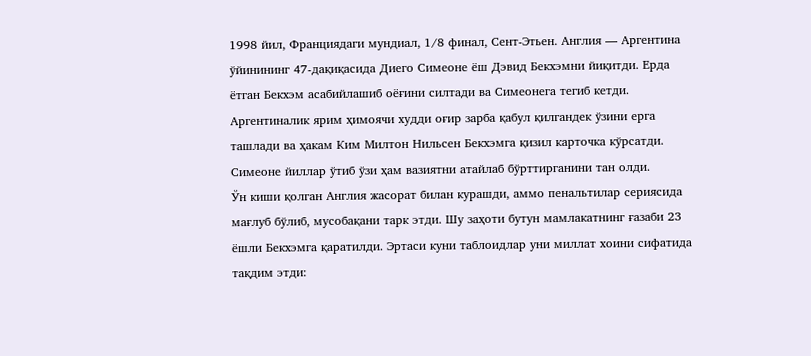1998 йил, Франциядаги мундиал, 1/8 финал, Сент-Этьен. Англия — Аргентина ўйинининг 47-дақиқасида Диего Симеоне ёш Дэвид Бекхэмни йиқитди. Ерда ётган Бекхэм асабийлашиб оёғини силтади ва Симеонега тегиб кетди. Аргентиналик ярим ҳимоячи худди оғир зарба қабул қилгандек ўзини ерга ташлади ва ҳакам Ким Милтон Нильсен Бекхэмга қизил карточка кўрсатди. Симеоне йиллар ўтиб ўзи ҳам вазиятни атайлаб бўрттирганини тан олди.
Ўн киши қолган Англия жасорат билан курашди, аммо пенальтилар сериясида мағлуб бўлиб, мусобақани тарк этди. Шу заҳоти бутун мамлакатнинг ғазаби 23 ёшли Бекхэмга қаратилди. Эртаси куни таблоидлар уни миллат хоини сифатида тақдим этди: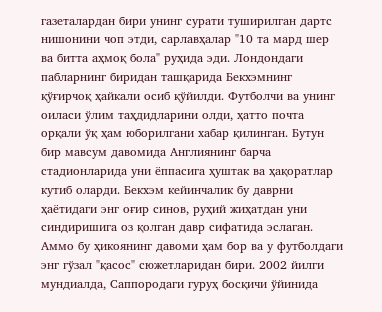газеталардан бири унинг сурати туширилган дартс нишонини чоп этди, сарлавҳалар "10 та мард шер ва битта аҳмоқ бола" руҳида эди. Лондондаги пабларнинг биридан ташқарида Бекхэмнинг қўғирчоқ ҳайкали осиб қўйилди. Футболчи ва унинг оиласи ўлим таҳдидларини олди, ҳатто почта орқали ўқ ҳам юборилгани хабар қилинган. Бутун бир мавсум давомида Англиянинг барча стадионларида уни ёппасига ҳуштак ва ҳақоратлар кутиб оларди. Бекхэм кейинчалик бу даврни ҳаётидаги энг оғир синов, руҳий жиҳатдан уни синдиришига оз қолган давр сифатида эслаган.
Аммо бу ҳикоянинг давоми ҳам бор ва у футболдаги энг гўзал "қасос" сюжетларидан бири. 2002 йилги мундиалда, Саппородаги гуруҳ босқичи ўйинида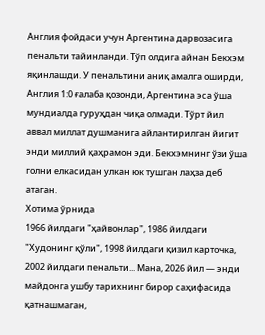Англия фойдаси учун Аргентина дарвозасига пенальти тайинланди. Тўп олдига айнан Бекхэм яқинлашди. У пенальтини аниқ амалга оширди, Англия 1:0 ғалаба қозонди, Аргентина эса ўша мундиалда гуруҳдан чиқа олмади. Тўрт йил аввал миллат душманига айлантирилган йигит энди миллий қаҳрамон эди. Бекхэмнинг ўзи ўша голни елкасидан улкан юк тушган лаҳза деб атаган.
Хотима ўрнида
1966 йилдаги "ҳайвонлар", 1986 йилдаги "Худонинг қўли", 1998 йилдаги қизил карточка, 2002 йилдаги пенальти... Мана, 2026 йил — энди майдонга ушбу тарихнинг бирор саҳифасида қатнашмаган,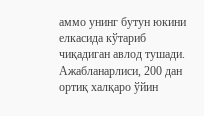аммо унинг бутун юкини елкасида кўтариб чиқадиган авлод тушади. Ажабланарлиси, 200 дан ортиқ халқаро ўйин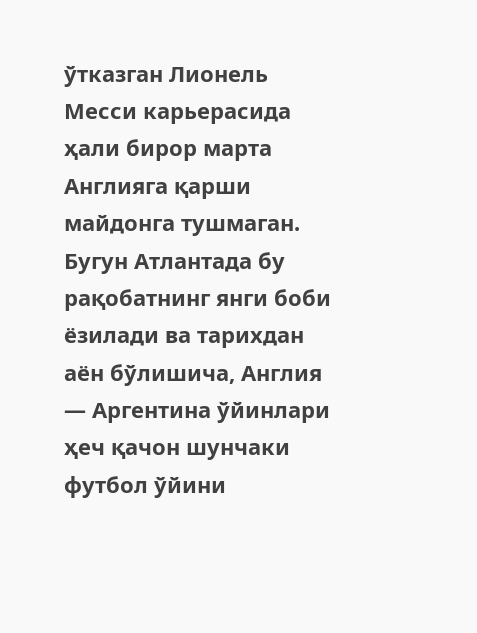ўтказган Лионель Месси карьерасида ҳали бирор марта Англияга қарши майдонга тушмаган. Бугун Атлантада бу рақобатнинг янги боби ёзилади ва тарихдан аён бўлишича, Англия — Аргентина ўйинлари ҳеч қачон шунчаки футбол ўйини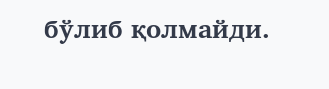бўлиб қолмайди.